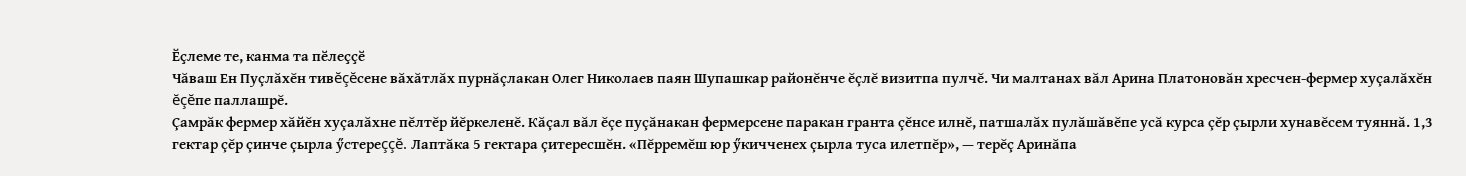Ӗҫлеме те, канма та пӗлеҫҫӗ
Чăваш Ен Пуçлăхĕн тивĕçĕсене вăхăтлăх пурнăçлакан Олег Николаев паян Шупашкар районĕнче ĕçлĕ визитпа пулчĕ. Чи малтанах вăл Арина Платоновăн хресчен-фермер хуçалăхĕн ĕçĕпе паллашрĕ.
Çамрăк фермер хăйĕн хуçалăхне пĕлтĕр йĕркеленĕ. Кăçал вăл ĕçе пуçăнакан фермерсене паракан гранта çĕнсе илнĕ, патшалăх пулăшăвĕпе усă курса çĕр çырли хунавĕсем туяннă. 1,3 гектар çĕр çинче çырла ӳстереççĕ. Лаптăка 5 гектара çитересшĕн. «Пĕрремĕш юр ӳкичченех çырла туса илетпĕр», — терĕç Аринăпа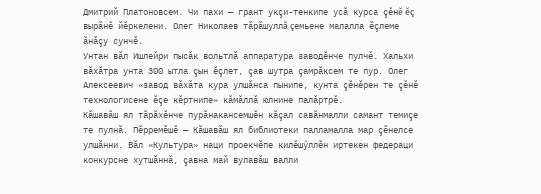Дмитрий Платоновсем. Чи пахи — грант укçи-тенкипе усă курса çĕнĕ ĕç вырăнĕ йĕркелени. Олег Николаев тăрăшуллă çемьене малалла ĕçлеме ăнăçу сунчĕ.
Унтан вăл Ишлейри пысăк вольтлă аппаратура заводĕнче пулчĕ. Хальхи вăхăтра унта 300 ытла çын ĕçлет, çав шутра çамрăксем те пур. Олег Алексеевич «завод вăхăта кура улшăнса пынипе, кунта çĕнĕрен те çĕнĕ технологисене ĕçе кĕртнипе» кăмăллă юлнине палăртрĕ.
Кăшавăш ял тăрăхĕнче пурăнакансемшĕн кăçал савăнмалли самант темиçе те пулнă. Пĕрремĕшĕ — Кăшавăш ял библиотеки палламалла мар çĕнелсе улшăнни. Вăл «Культура» наци проекчĕпе килĕшӳллĕн иртекен федераци конкурсне хутшăннă, çавна май вулавăш валли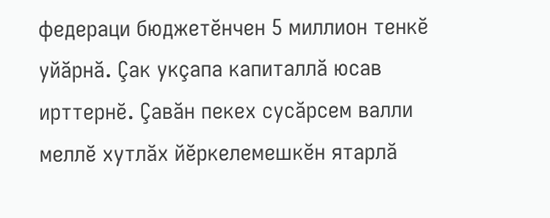федераци бюджетĕнчен 5 миллион тенкĕ уйăрнă. Çак укçапа капиталлă юсав ирттернĕ. Çавăн пекех сусăрсем валли меллĕ хутлăх йĕркелемешкĕн ятарлă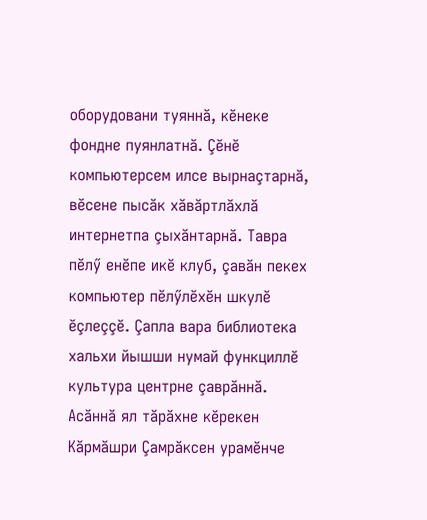оборудовани туяннă, кĕнеке фондне пуянлатнă. Çĕнĕ компьютерсем илсе вырнаçтарнă, вĕсене пысăк хăвăртлăхлă интернетпа çыхăнтарнă. Тавра пĕлӳ енĕпе икĕ клуб, çавăн пекех компьютер пĕлӳлĕхĕн шкулĕ ĕçлеççĕ. Çапла вара библиотека хальхи йышши нумай функциллĕ культура центрне çаврăннă.
Асăннă ял тăрăхне кĕрекен Кăрмăшри Çамрăксен урамĕнче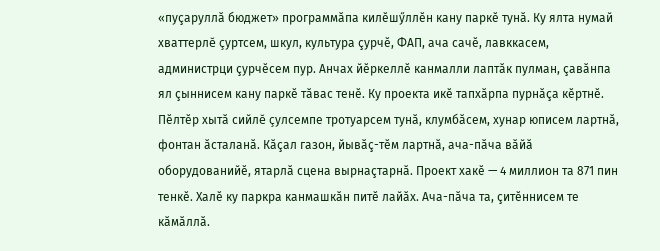«пуçаруллă бюджет» программăпа килĕшӳллĕн кану паркĕ тунă. Ку ялта нумай хваттерлĕ çуртсем, шкул, культура çурчĕ, ФАП, ача сачĕ, лавккасем, администрци çурчĕсем пур. Анчах йĕркеллĕ канмалли лаптăк пулман, çавăнпа ял çыннисем кану паркĕ тăвас тенĕ. Ку проекта икĕ тапхăрпа пурнăçа кĕртнĕ. Пĕлтĕр хытă сийлĕ çулсемпе тротуарсем тунă, клумбăсем, хунар юписем лартнă, фонтан ăсталанă. Кăçал газон, йывăç-тĕм лартнă, ача-пăча вăйă оборудованийĕ, ятарлă сцена вырнаçтарнă. Проект хакĕ — 4 миллион та 871 пин тенкĕ. Халĕ ку паркра канмашкăн питĕ лайăх. Ача-пăча та, çитĕннисем те кăмăллă.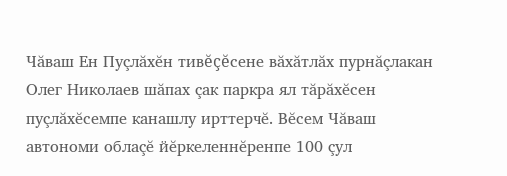Чăваш Ен Пуçлăхĕн тивĕçĕсене вăхăтлăх пурнăçлакан Олег Николаев шăпах çак паркра ял тăрăхĕсен пуçлăхĕсемпе канашлу ирттерчĕ. Вĕсем Чăваш автономи облаçĕ йĕркеленнĕренпе 100 çул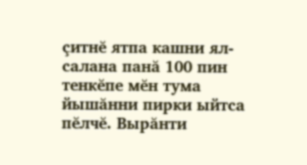çитнĕ ятпа кашни ял-салана панă 100 пин тенкĕпе мĕн тума йышăнни пирки ыйтса пĕлчĕ. Вырăнти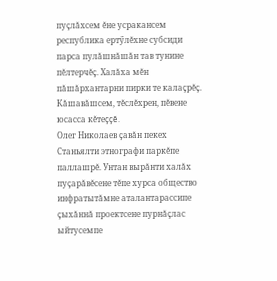пуçлăхсем ĕне усракансем республика ертӳлĕхне субсиди парса пулăшнăшăн тав тунине пĕлтерчĕç. Халăха мĕн пăшăрхантарни пирки те калаçрĕç. Кăшавăшсем, тĕслĕхрен, пĕвене юсасса кĕтеççĕ.
Олег Николаев çавăн пекех Станьялти этнографи паркĕпе паллашрĕ. Унтан вырăнти халăх пуçарăвĕсене тĕпе хурса общество инфратытăмне аталантарассипе çыхăннă проектсене пурнăçлас ыйтусемпе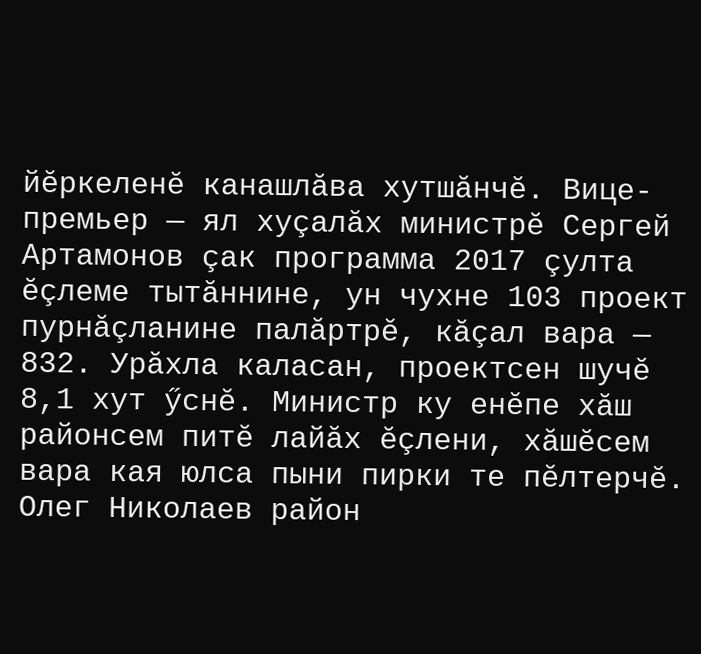йĕркеленĕ канашлăва хутшăнчĕ. Вице-премьер — ял хуçалăх министрĕ Сергей Артамонов çак программа 2017 çулта ĕçлеме тытăннине, ун чухне 103 проект пурнăçланине палăртрĕ, кăçал вара — 832. Урăхла каласан, проектсен шучĕ 8,1 хут ӳснĕ. Министр ку енĕпе хăш районсем питĕ лайăх ĕçлени, хăшĕсем вара кая юлса пыни пирки те пĕлтерчĕ. Олег Николаев район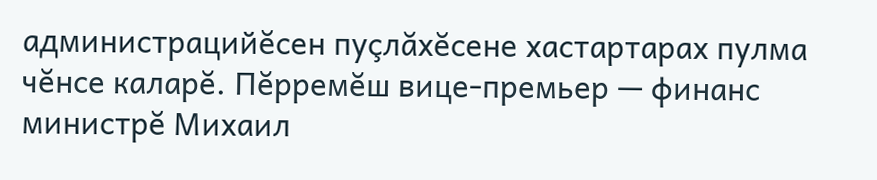администрацийĕсен пуçлăхĕсене хастартарах пулма чĕнсе каларĕ. Пĕрремĕш вице-премьер — финанс министрĕ Михаил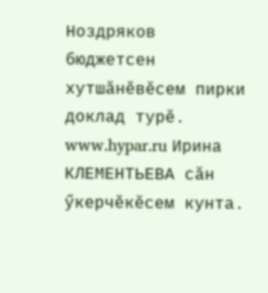Ноздряков бюджетсен хутшăнĕвĕсем пирки доклад турĕ.
www.hypar.ru Ирина КЛЕМЕНТЬЕВА сӑн ӳкерчӗкӗсем кунта.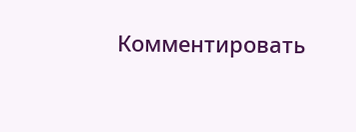Комментировать